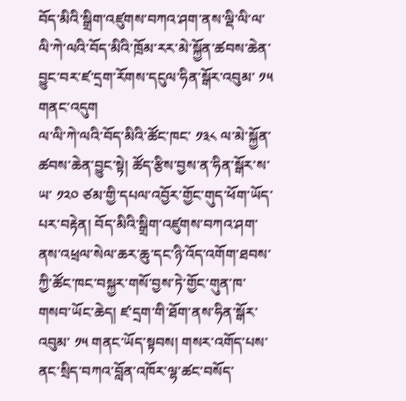བོད་མིའི་སྒྲིག་འཛུགས་བཀའ་ཤག་ནས་ལྡི་ལི་ལ་ལི་ཀེ་ལའི་བོད་མིའི་ཁྲོམ་རར་མེ་སྐྱོན་ཚབས་ཆེན་བྱུང་བར་ཛ་དྲག་རོགས་དངུལ་ཧིན་སྒོར་འབུམ་ ༡༥ གནང་འདུག
ལ་ལི་ཀེ་ལའི་བོད་མིའི་ཚོང་ཁང་ ༡༣༨ ལ་མེ་སྐྱོན་ཚབས་ཆེན་བྱུང་སྟེ། ཚོད་རྩིས་བྱས་ན་ཧིན་སྒོར་ས་ཡ་ ༡༢༠ ཙམ་གྱི་དཔལ་འབྱོར་གྱོང་གུད་ཕོག་ཡོད་པར་བརྟེན། བོད་མིའི་སྒྲིག་འཛུགས་བཀའ་ཤག་ནས་འཕྲལ་སེལ་ཆར་ཆུ་དང་ཉི་འོད་འགོག་ཐབས་ཀྱི་ཚོང་ཁང་བསྐྱར་གསོ་བྱས་ཏེ་གྱོང་གུན་ཁ་གསབ་ཡོང་ཆེད། ཛ་དྲག་གི་ཐོག་ནས་ཧིན་སྒོར་འབུམ་ ༡༥ གནང་ཡོད་སྟབས། གསར་འགོད་པས་ནང་སྲིད་བཀའ་བློན་འཁོར་ལྷ་ཚང་བསོད་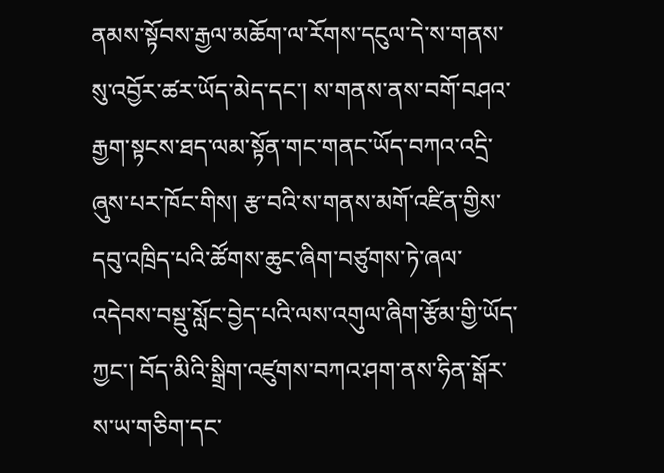ནམས་སྟོབས་རྒྱལ་མཆོག་ལ་རོགས་དངུལ་དེ་ས་གནས་སུ་འབྱོར་ཚར་ཡོད་མེད་དང་། ས་གནས་ནས་བགོ་བཤའ་རྒྱག་སྟངས་ཐད་ལམ་སྟོན་གང་གནང་ཡོད་བཀའ་འདྲི་ཞུས་པར་ཁོང་གིས། རྩ་བའི་ས་གནས་མགོ་འཛིན་གྱིས་དབུ་འཁྲིད་པའི་ཚོགས་ཆུང་ཞིག་བཙུགས་ཏེ་ཞལ་འདེབས་བསྡུ་སློང་བྱེད་པའི་ལས་འགུལ་ཞིག་རྩོམ་གྱི་ཡོད་ཀྱང་། བོད་མིའི་སྒྲིག་འཛུགས་བཀའ་ཤག་ནས་ཧིན་སྒོར་ས་ཡ་གཅིག་དང་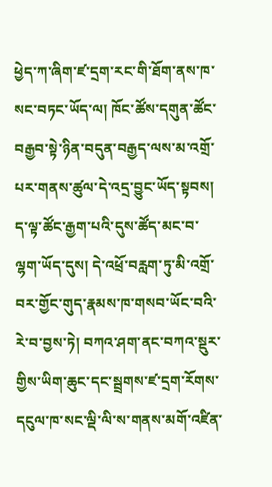ཕྱེད་ཀ་ཞིག་ཛ་དྲག་རང་གི་ཐོག་ནས་ཁ་སང་བཏང་ཡོད་ལ། ཁོང་ཚོས་དགུན་ཚོང་བརྒྱབ་སྟེ་ཉིན་བདུན་བརྒྱད་ལས་མ་འགྲོ་པར་གནས་ཚུལ་དེ་འདྲ་བྱུང་ཡོད་སྟབས། ད་ལྟ་ཚོང་རྒྱག་པའི་དུས་ཚོད་མང་བ་ལྷག་ཡོད་དུས། དེ་འཕྲོ་བརླག་ཏུ་མི་འགྲོ་བར་གྱོང་གུད་རྣམས་ཁ་གསབ་ཡོང་བའི་རེ་བ་བྱས་ཏེ། བཀའ་ཤག་ནང་བཀའ་སྡུར་གྱིས་ཡིག་ཆུང་དང་སྦྲགས་ཛ་དྲག་རོགས་དངུལ་ཁ་སང་ལྡི་ལི་ས་གནས་མགོ་འཛིན་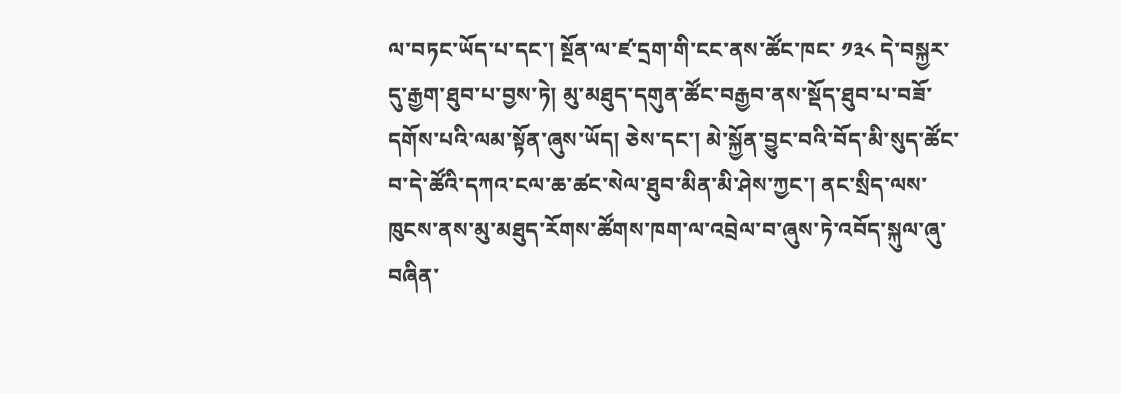ལ་བཏང་ཡོད་པ་དང་། སྔོན་ལ་ཛ་དྲག་གི་ངང་ནས་ཚོང་ཁང་ ༡༣༨ དེ་བསྐྱར་དུ་རྒྱག་ཐུབ་པ་བྱས་ཏེ། མུ་མཐུད་དགུན་ཚོང་བརྒྱབ་ནས་སྡོད་ཐུབ་པ་བཟོ་དགོས་པའི་ལམ་སྟོན་ཞུས་ཡོད། ཅེས་དང་། མེ་སྐྱོན་བྱུང་བའི་བོད་མི་སུད་ཚོང་བ་དེ་ཚོའི་དཀའ་ངལ་ཆ་ཚང་སེལ་ཐུབ་མིན་མི་ཤེས་ཀྱང་། ནང་སྲིད་ལས་ཁུངས་ནས་མུ་མཐུད་རོགས་ཚོགས་ཁག་ལ་འབྲེལ་བ་ཞུས་ཏེ་འབོད་སྐུལ་ཞུ་བཞིན་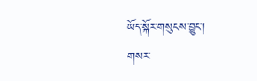ཡོད་སྐོར་གསུངས་བྱུང་།
གསར་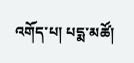འགོད་པ། པདྨ་མཚོ།